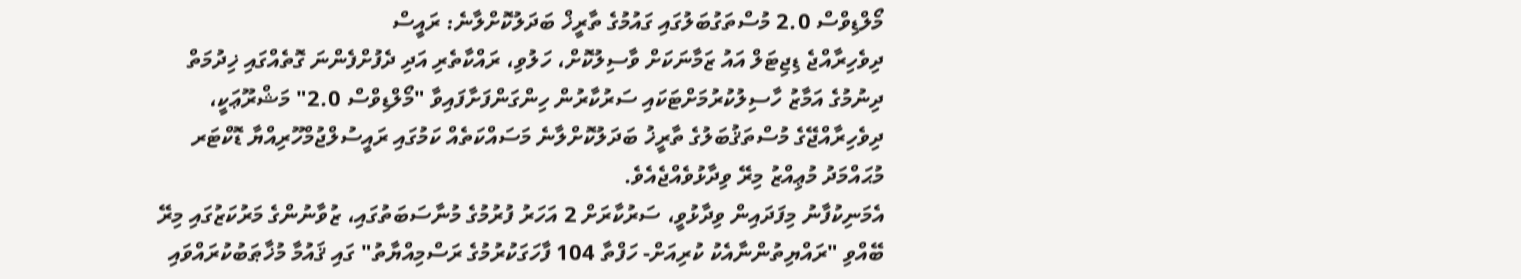މޯލްޑިވްސް 2.0 މުސްތަގުބަލުގައި ގައުމުގެ ތާރީޚް ބަދަލުކޮށްލާނެ: ރައީސް
ދިވެހިރާއްޖެ ޑިޖިޓަލް އައު ޒަމާނަކަށް ވާސިލުކޮށް، ހަލުވި، ރައްކާތެރި އަދި ދެފުށްފެންނަ ގޮތެއްގައި ޚިދުމަތް ދިނުމުގެ އަމާޒު ހާސިލުކުރުމަށްޓަކައި ސަރުކާރުން ހިންގަންފަށާފައިވާ "މޯލްޑިވްސް 2.0" މަޝްރޫޢަކީ، ދިވެހިރާއްޖޭގެ މުސްތަޤުބަލުގެ ތާރީޚު ބަދަލުކޮށްލާނެ މަސައްކަތެއް ކަމުގައި ރައީސުލްޖުމްހޫރިއްޔާ ޑޮކްޓަރ މުޙައްމަދު މުޢިއްޒު މިރޭ ވިދާޅުވެއްޖެއެވެ.
އެމަނިކުފާނު މިފަދައިން ވިދާޅުވީ، ސަރުކާރަށް 2 އަހަރު ފުރުމުގެ މުނާސަބަތުގައި، ޒުވާނުންގެ މަރުކަޒުގައި މިރޭ ބޭއްވި "ރައްޔިތުންނާއެކު ކުރިއަށް- ހަފްތާ 104 ފާހަގަކުރުމުގެ ރަސްމިއްޔާތު" ގައި ޤައުމާ މުޚާޠަބުކުރައްވައި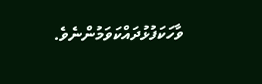ވާހަކަފުޅުދައްކަވަމުންނެވެ.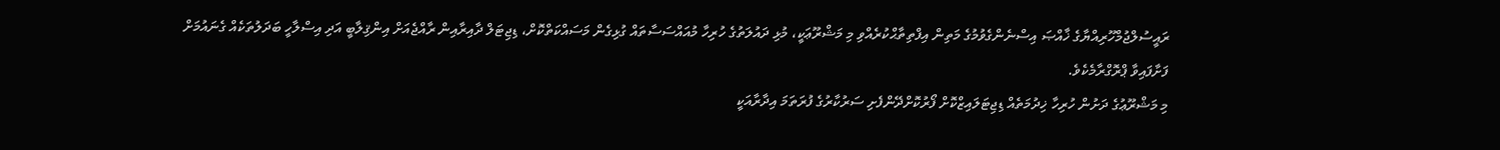ރައީސުލްޖުމްހޫރިއްޔާގެ ޚާއްޞަ އިސްނެންގެވުމުގެ މަތިން އިފްތިތާޙްކުރެއްވި މި މަޝްރޫޢަކީ، މުޅި ދައުލަތުގެ ހުރިހާ މުއައްސަސާތައް ގުޅިގެން މަސައްކަތްކޮށް، ޑިޖިޓަލް ދާއިރާއިން ރާއްޖެއަށް އިންޤިލާބީ އަދި އިސްލާހީ ބަދަލުތަކެއް ގެނައުމަށް ފަށާފައިވާ ޕްރޮގްރާމެކެވެ.
މި މަޝްރޫޢުގެ ދަށުން ހުރިހާ ޚިދުމަތެއް ޑިޖިޓަލައިޒްކޮށް ފޯރުކޮށްދޭންފެށި ސަރުކާރުގެ ފުރަތަމަ އިދާރާއަކީ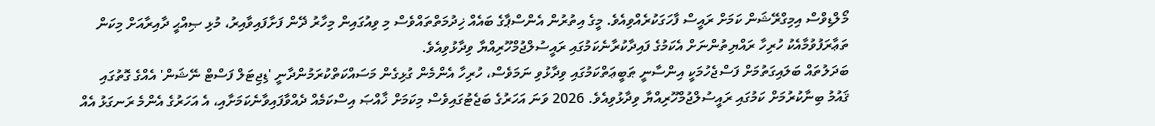މޯލްޑިވްސް އިމިގްރޭޝަން ކަމަށް ރައީސް ފާހަގަކުރެއްވިއެވެ. މީގެ އިތުރުން އެންސްޕާގެ ބައެއް ޚިދުމަތްތައްވެސް މި ވިއުގައިން މިހާރު ދޭން ފަށާފައިވާއިރު، މުޅި ޞިއްޙީ ދާއިރާއަށް މިކަން ތަޢާރަފުވުމާއެކު ހުރިހާ ރައްޔިތުންނަށް އެކަމުގެ ފައިދާކުރާނެކަމުގައި ރައީސުލްޖުމްހޫރިއްޔާ ވިދާޅުވިއެވެ.
ބަދަލުތައް ބަލައިގަތުމަށް ފަސްޖެހުމަކީ އިންސާނީ ޠަބީޢަތްކަމުގައި ވިދާޅުވި ނަމަވެސް، ހުރިހާ އެންމެން ގުޅިގެން މަސައްކަތްކުރަމުންދާނީ 'ޑިޖިޓަލް ފަސްޓް ނޭޝަން' އެއްގެ ގޮތުގައި ޤައުމު ބިނާކުރުމަށް ކަމުގައި ރައީސުލްޖުމްހޫރިއްޔާ ވިދާޅުވިއެވެ. 2026 ވަނަ އަހަރުގެ ބަޖެޓުގައިވެސް މިކަމަށް ޚާއްޞަ އިސްކަމެއް ދެއްވާފައިވާނެކަމަށާއި، އެ އަހަރުގެ އެންމެ ރަނގަޅު އެއް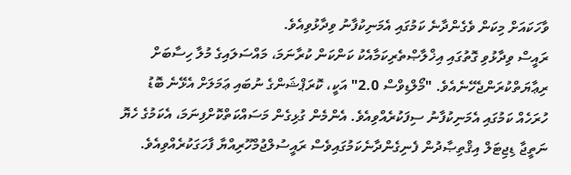ވާހަކައަށް މިކަން ވެގެންދާނެ ކަމުގައި އެމަނިކުފާނު ވިދާޅުވިއެވެ.
ރައީސް ވިދާޅުވި ގޮތުގައި އިޚްލާޞްތެރިކަމާއެކު ކަންކަން ކުރާނަމަ، މައްސަލައިގެ މުލާ ހިސާބަށް ރިޢާޔަތްކުރަންޖެހޭނެއެވެ. "މޯލްޑިވްސް 2.0" އަކީ، ކޮރަޕްޝަންގެ ނުބައި ޢަމަލަށް އެޅޭނެ ބޮޑު ހުރަހެއް ކަމުގައި އެމަނިކުފާނު ސިފަކުރެއްވިއެވެ. އެންމެން ގުޅިގެން މަސައްކަތްކޮށްފިނަމަ، އެކަމުގެ ހެޔޮ ނަތީޖާ ޑިޖިޓަލް އިޤްތިޞާދުން ފެނިގެންދާނެކަމުގައިވެސް ރައީސުލްޖުމްހޫރިއްޔާ ފާހަގަކުރެއްވިއެވެ.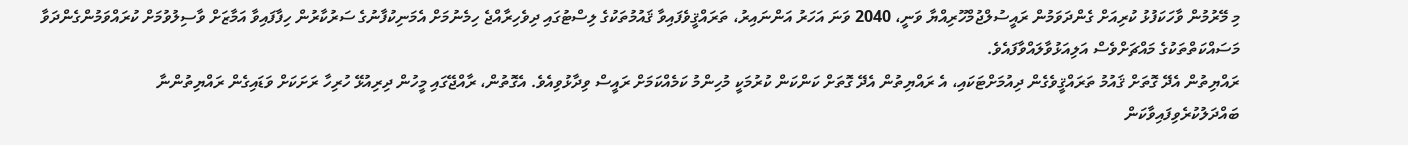މި މޭރުމުން ވާހަކަފުޅު ކުރިއަށް ގެންދަވަމުން ރައީސުލްޖުމްހޫރިއްޔާ ވަނީ، 2040 ވަނަ އަހަރު އަންނައިރު، ތަރައްޤީވެފައިވާ ޤައުމުތަކުގެ ލިސްޓުގައި ދިވެހިރާއްޖެ ހިމެނުމަށް އެމަނިކުފާނުގެ ސަރުކާރުން ހިފާފައިވާ އަމާޒަށް ވާސިލުވުމަށް ކުރައްވަމުންގެންދަވާ މަސައްކަތްތަކުގެ މައްޗަށްވެސް އަލިއަޅުވާލައްވާފައެވެ.
ރައްޔިތުން އެދޭ ގޮތަށް ޤައުމު ތަރައްޤީވެގެން ދިއުމަށްޓަކައި، އެ ރައްޔިތުން އެދޭ ގޮތަށް ކަންކަން ކުރުމަކީ މުހިންމު ކަމެއްކަމަށް ރައީސް ވިދާޅުވިއެވެ. އެގޮތުން، ރާއްޖޭގައި މީހުން ދިރިއުޅޭ ހުރިހާ ރަށަކަށް ވަޑައިގެން ރައްޔިތުންނާ ބައްދަލުކުރެވިފައިވާކަން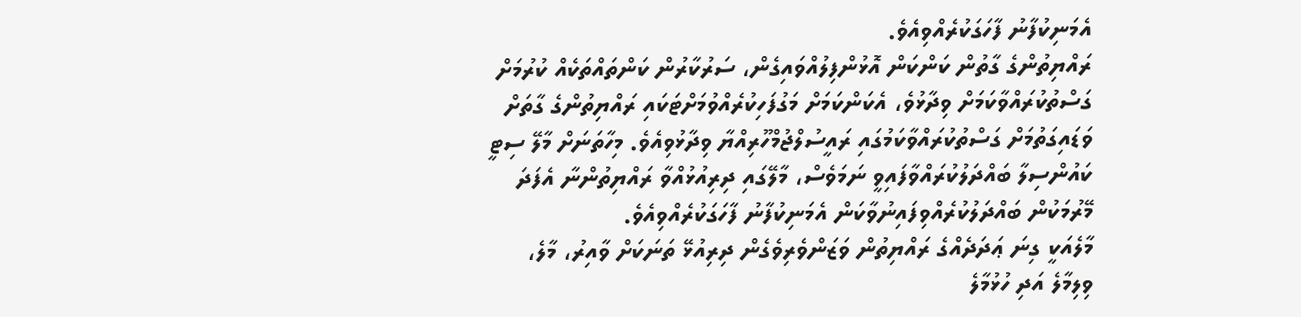އެމަނިކުފާނު ފާހަގަކުރެއްވިއެވެ.
ރައްޔިތުންގެ ގާތުން ކަންކަން އޮޅުންފިލުއްވައިގެން، ސަރުކާރުން ކަންތައްތަކެއް ކުރުމަށް ގަސްތުކުރައްވާކަމަށް ވިދާޅުވެ، އެކަންކަމަށް މަގުފަހިކުރެއްވުމަށްޓަކައި ރައްޔިތުންގެ ގާތަށް ވަޑައިގަތުމަށް ގަސްތުކުރައްވާކަމުގައި ރައީސުލްޖުމްހޫރިއްޔާ ވިދާޅުވިއެވެ. މިހާތަނަށް މާލޭ ސިޓީ ކައުންސިލާ ބައްދަލުކުރައްވާފައިވީ ނަމަވެސް، މާލޭގައި ދިރިއުޅުއްވާ ރައްޔިތުންނާ އެފަދަ މޭރުމަކުން ބައްދަލުކުރެއްވިފައިނުވާކަން އެމަނިކުފާނު ފާހަގަކުރެއްވިއެވެ.
މާލެއަކީ ގިނަ ޢަދަދެއްގެ ރައްޔިތުން ވަޒަންވެރިވެގެން ދިރިއުޅޭ ތަނަކަށް ވާއިރު، މާލެ، ވިލިމާލެ އަދި ހުޅުމާލެ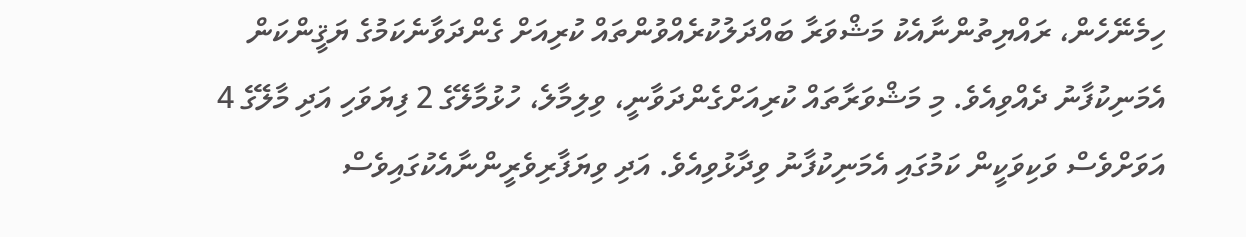ހިމެނޭހެން، ރައްޔިތުންނާއެކު މަޝްވަރާ ބައްދަލުކުރެއްވުންތައް ކުރިއަށް ގެންދަވާނެކަމުގެ ޔަޤީންކަން އެމަނިކުފާނު ދެއްވިއެވެ. މި މަޝްވަރާތައް ކުރިއަށްގެންދަވާނީ، ވިލިމާލެ، ހުޅުމާލޭގެ 2 ފިޔަވަހި އަދި މާލޭގެ 4 އަވަށްވެސް ވަކިވަކީން ކަމުގައި އެމަނިކުފާނު ވިދާޅުވިއެވެ. އަދި ވިޔަފާރިވެރީންނާއެކުގައިވެސް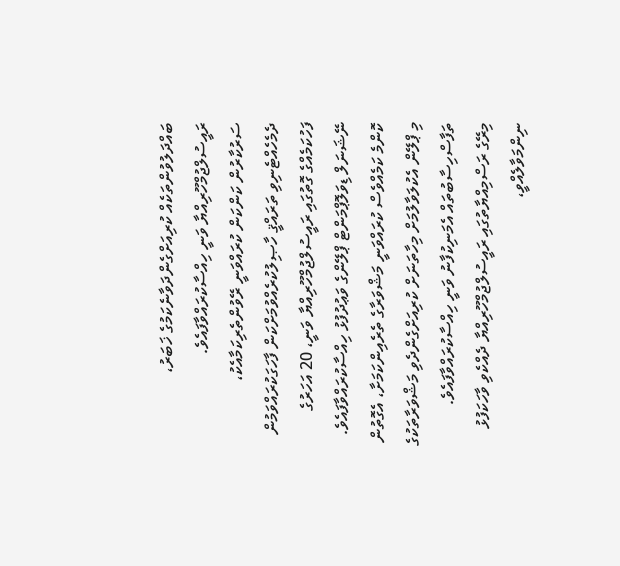ބައްދަލުވުންތަކެއް ކުރިއަށްގެންދަވާނެކަމުގެ ޚަބަރު، ރައީސުލްޖުމްހޫރިއްޔާ ވަނީ ހިއްސާކުރައްވާފައެވެ.
ސަރުކާރުން ކަންކަން ކުރައްވަނީ ރޭވުންތެރިކަމާއެކު، ދެމެހެއްޓެނިވި ތަރައްޤީ ހާޞިލުކުރެއްވުމަށްކަން ފާހަގަކުރައްވަމުން ފަހުކަމެއްގެ ގޮތުގައި ރައީސުލްޖުމްހޫރިއްޔާ ވަނީ، 20 އަހަރުގެ ނޭޝަނަލް ޑިވަލޮޕްމަންޓް ޕްލޭންގެ ވަޢުދުފުޅު ހިއްސާކުރައްވާފައެވެ. ކޮންމެ ކަމެއްވެސް ކުރައްވަނީ މަޝްވަރާގެ ތެރެއިންކަމަށާ، އެގޮތުން މި ޕްލޭން އެކުލަވާލުމަށް މިހާތަނަށް ކުރިއަށްގެންދެވި މަޝްވަރާތަކުގެ ތަފާސްހިސާބުތައް އެމަނިކުފާނު ވަނީ ހިއްސާކުރައްވާފައެވެ.
މިރޭގެ ރަސްމިއްޔާތުގައި ރައީސުލްޖުމްހޫރިއްޔާ ދެއްކެވި ވާހަކަފުޅު ނިންމަވާލެއްވީ،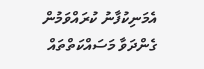އެމަނިކުފާނު ކުރައްވަމުން ގެންދަވާ މަސައްކަތްތައް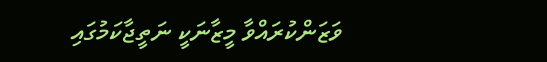ވަޒަންކުރައްވާ މީޒާނަކީ ނަތީޖާކަމުގައި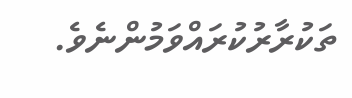ތަކުރާރުކުރައްވަމުންނެވެ.